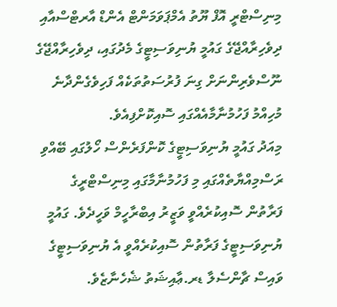މިނިސްޓްރީ އޮފް ޔޫތު އެމްޕަވަމަންޓް އެންޑް އާރޓްސްއާއި ދިވެހިރާއްޖޭގެ ގައުމީ ޔުނިވަސިޓީގެ މެދުގައި، ދިވެހިރާއްޖޭގެ ނޫސްވެރިންނަށް ގިނަ ފުރުސަތުތަކެއް ފަހިވެގެންދާނެ މުހިއްމު ފަހުމުނާމާއެއްގައި ސޮއިކޮށްފިއެވެ.
މިއަދު ގައުމީ ޔުނިވަސިޓީގެ ކޮންފަރެންސް ހޯލުގައި ބޭއްވި ރަސްމިއްޔާތެއްގައި މި ފަހުމުނާމާގައި މިނިސްޓްރީގެ ފަރާތުން ސޮއިކުރެއްވީ ވަޒީރު އިބްރާހީމް ވަހީދެވެ. ގައުމީ ޔުނިވަސިޓީގެ ފަރާތުން ސޮއިކުރެއްވީ އެ ޔުނިވަސިޓީގެ ވައިސް ޗާންސެލާ ޑރ.ޢާއިޝަތު ޝެހެނާޒެވެ.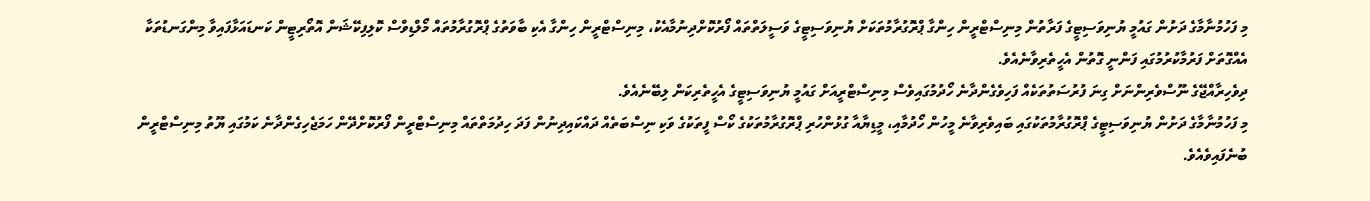މި ފަހުމުނާމާގެ ދަށުން ގައުމީ ޔުނިވަސިޓީގެ ފަރާތުން މިނިސްޓްރީން ހިންގާ ޕްރޮގުރާމުތަކަށް ޔުނިވަސިޓީގެ ވަސީލަތްތައް ފޯރުކޮށްދިނުމާއެކު، މިނިސްޓްރީން ހިންގާ އެކި ބާވަތުގެ ޕްރޮގުރާމުތައް މޯލްޑިވްސް ކޮލިފިކޭޝަން އޮތޯރިޓީން ކަނޑައަޅާފައިވާ މިންގަނޑުތަކާ އެއްގޮތަށް ފަރުމާކުރުމުގައި ފަންނީ ގޮތުން އެހީތެރިވާނެއެވެ.
ދިވެހިރާއްޖޭގެ ނޫސްވެރިންނަށް ގިނަ ފުރުސަތުތަކެއް ފަހިވެގެންދާނެ ހޯދުމުގައިވެސް މިނިސްޓްރީއަށް ގައުމީ ޔުނިވަސިޓީގެ އެހީތެރިކަން ލިބޭނެއެވެ.
މި ފަހުމުނާމާގެ ދަށުން ޔުނިވަސިޓީގެ ޕްރޮގުރާމުތަކުގައި ބައިވެރިވާނެ މީހުން ހޯދުމާއި، މީޑިޔާއާ ގުޅުންހުރި ޕްރޮގުރާމުތަކުގެ ކޯސް ފީތަކުގެ ވަކި ނިސްބަތެއް ދައްކައިދިނުން ފަދަ ހިދުމަތްތައް މިނިސްޓްރީން ފޯރުކޮށްދޭން ހަމަޖެހިގެންދާނެ ކަމުގައި ޔޫތު މިނިސްޓްރީން ބުނެފައިވެއެވެ.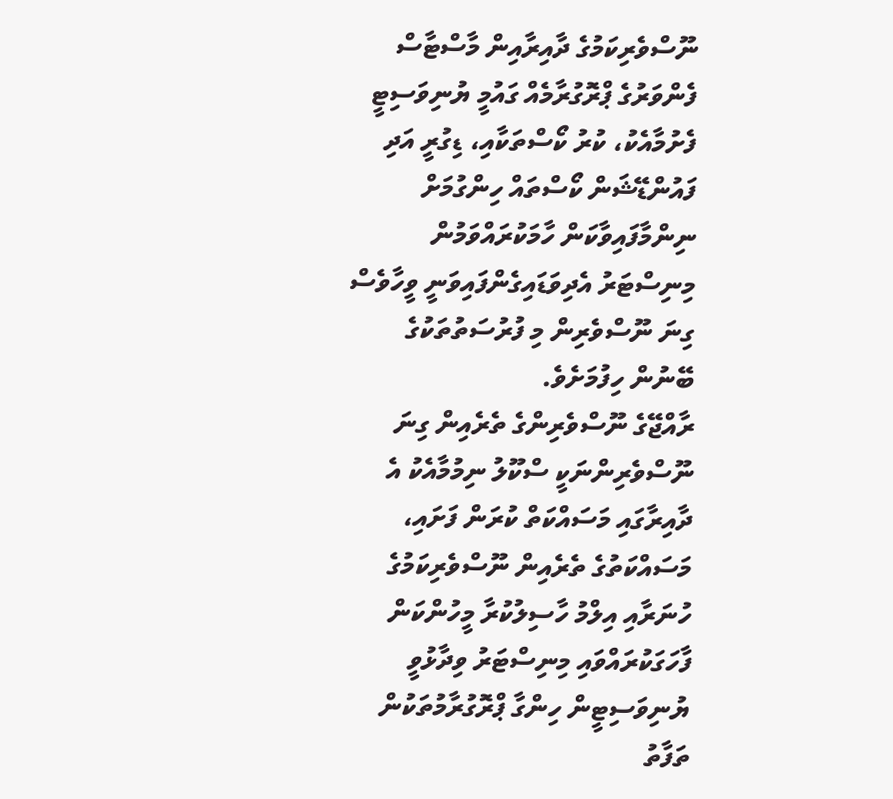ނޫސްވެރިކަމުގެ ދާއިރާއިން މާސްޓާސް ފެންވަރުގެ ޕްރޮގުރާމެއް ގައުމީ ޔުނިވަސިޓީ ފެށުމާއެކު، ކުރު ކޯސްތަކާއި، ޑިގުރީ އަދި ފައުންޑޭޝަން ކޯސްތައް ހިންގުމަށް ނިންމާފައިވާކަން ހާމަކުރައްވަމުން މިނިސްޓަރު އެދިވަޑައިގެންފައިވަނީ ވީހާވެސް ގިނަ ނޫސްވެރިން މި ފުރުސަތުތަކުގެ ބޭނުން ހިފުމަށެވެ.
ރާއްޖޭގެ ނޫސްވެރިންގެ ތެރެއިން ގިނަ ނޫސްވެރިންނަކީ ސްކޫލު ނިމުމާއެކު އެ ދާއިރާގައި މަސައްކަތް ކުރަން ފަށައި، މަސައްކަތުގެ ތެރެއިން ނޫސްވެރިކަމުގެ ހުނަރާއި އިލްމު ހާސިލުކުރާ މީހުންކަން ފާހަގަކުރައްވައި މިނިސްޓަރު ވިދާޅުވީ ޔުނިވަސިޓީން ހިންގާ ޕްރޮގުރާމުތަކުން ތަފާތު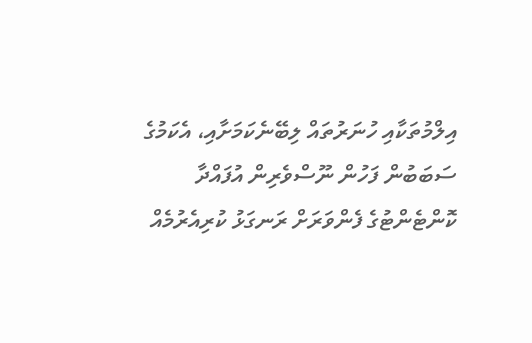އިލްމުތަކާއި ހުނަރުތައް ލިބޭނެކަމަށާއި، އެކަމުގެ ސަބަބުން ފަހުން ނޫސްވެރިން އުފައްދާ ކޮންޓެންޓުގެ ފެންވަރަށް ރަނގަޅު ކުރިއެރުމެއް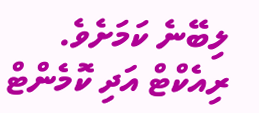ލިބޭނެ ކަމަށެވެ.
ރިއެކްޓް އަދި ކޮމެންޓް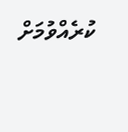ކުރެއްވުމަށް